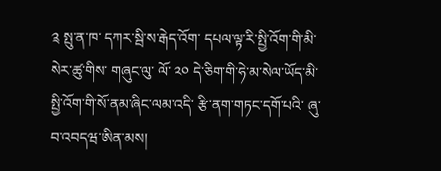༉ སྤུ་ན་ཁ་ དཀར་སྦི་ས་རྒེད་འོག་ དཔལ་ལྟ་རི་སྤྱི་འོག་གི་མི་སེར་ཚུ་གིས་ གཞུང་ལུ་ ལོ་ ༢༠ དེ་ཅིག་གི་ཧེ་མ་སེལ་ཡོད་མི་ སྤྱི་འོག་གི་སོ་ནམ་ཞིང་ལམ་འདི་ རྩི་ནག་གཏང་དགོ་པའི་ ཞུ་བ་འབདཝ་ཨིན་མས།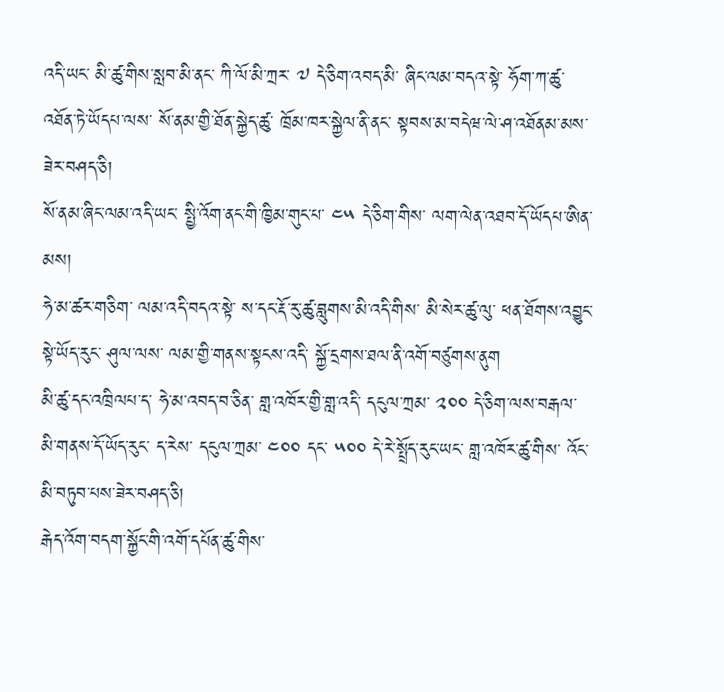འདི་ཡང་ མི་ཚུ་གིས་སླབ་མི་ནང་ ཀི་ལོ་མི་ཀྲར་ ༧ དེ་ཅིག་འབད་མི་ ཞིང་ལམ་བདའ་སྟེ་ ཧོག་ཀ་ཚུ་འཐོན་ཏེ་ཡོདཔ་ལས་ སོ་ནམ་གྱི་ཐོན་སྐྱེད་ཚུ་ ཁྲོམ་ཁར་སྐྱེལ་ནི་ནང་ སྟབས་མ་བདེཝ་ལེ་ཤ་འཐོནམ་མས་ཟེར་བཤད་ཅི།
སོ་ནམ་ཞིང་ལམ་འདི་ཡང་ སྤྱི་འོག་ནང་གི་ཁྱིམ་གུང་པ་ ༤༥ དེ་ཅིག་གིས་ ལག་ལེན་འཐབ་དོ་ཡོདཔ་ཨིན་མས།
ཧེ་མ་ཚར་གཅིག་ ལམ་འདི་བདའ་སྟེ་ ས་དང་རྡོ་རུ་ཚུ་བླུགས་མི་འདི་གིས་ མི་སེར་ཚུ་ལུ་ ཕན་ཐོགས་འབྱུང་སྟེ་ཡོད་རུང་ ཤུལ་ལས་ ལམ་གྱི་གནས་སྟངས་འདི་ སྐྱོ་དྲགས་ཐལ་ནི་འགོ་བཙུགས་ནུག
མི་ཚུ་དང་འཁྲིལཔ་ད་ ཧེ་མ་འབད་བ་ཅིན་ གླ་འཁོར་གྱི་གླ་འདི་ དངུལ་ཀྲམ་ ༢༠༠ དེ་ཅིག་ལས་བརྒལ་མི་གནས་དོ་ཡོད་རུང་ ད་རེས་ དངུལ་ཀྲམ་ ༤༠༠ དང་ ༥༠༠ དེ་རེ་སྤྲོད་རུང་ཡང་ གླ་འཁོར་ཚུ་གིས་ འོང་མི་བཏུབ་པས་ཟེར་བཤད་ཅི།
རྒེད་འོག་བདག་སྐྱོང་གི་འགོ་དཔོན་ཚུ་གིས་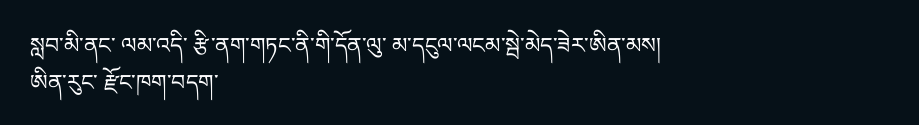སླབ་མི་ནང་ ལམ་འདི་ རྩི་ནག་གཏང་ནི་གི་དོན་ལུ་ མ་དངུལ་ལངམ་སྦེ་མེད་ཟེར་ཨིན་མས།
ཨིན་རུང་ རྫོང་ཁག་བདག་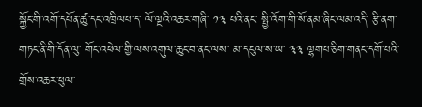སྐྱོང་གི་འགོ་དཔོན་ཚུ་དང་འཁྲིལཔ་ད་ ལོ་ལྔའི་འཆར་གཞི་ ༡༣ པའི་ནང་ སྤྱི་འོག་གི་སོ་ནམ་ཞིང་ལམ་འདི་ རྩི་ནག་གཏང་ནི་གི་དོན་ལུ་ གོང་འཕེལ་གྱི་ལས་འགུལ་ཆུང་བ་ནང་ལས་ མ་དངུལ་ས་ཡ་ ༣༣ ལྷགཔ་ཅིག་གནང་དགོ་པའི་ གྲོས་འཆར་ཕུལ་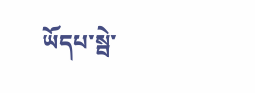ཡོདཔ་སྦེ་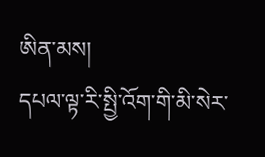ཨིན་མས།
དཔལ་ལྟ་རི་སྤྱི་འོག་གི་མི་སེར་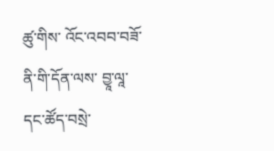ཚུ་གིས་ འོང་འབབ་བཟོ་ནི་གི་དོན་ལས་ བྱཱ་ལཱ་དང་ཚོད་བསྲེ་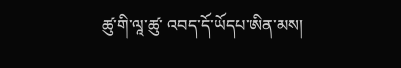ཚུ་གི་ལཱ་ཚུ་ འབད་དོ་ཡོདཔ་ཨིན་མས།